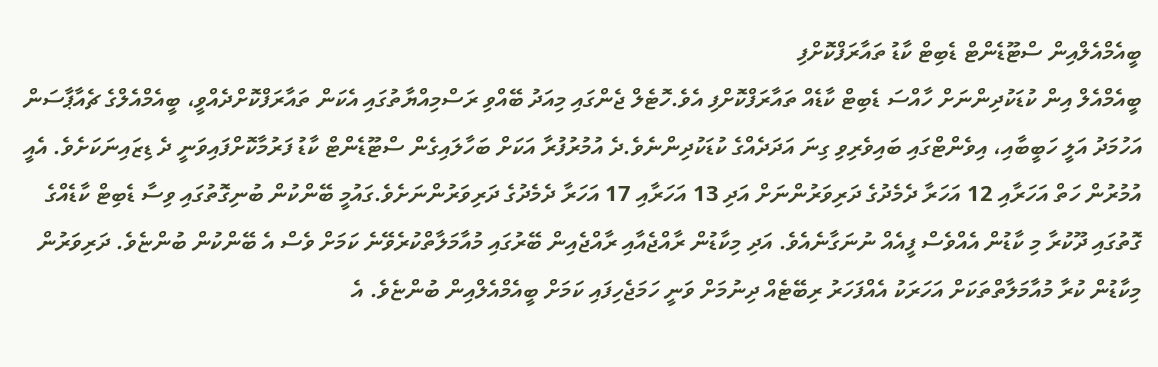ބީއެމްއެލްއިން ސްޓޫޑެންޓް ޑެބިޓް ކާޑު ތައާރަފްކޮށްފި
ބީއެމްއެލް އިން ކުޑަކުދިންނަށް ހާއްސަ ޑެބިޓް ކާޑެއް ތައާރަފްކޮށްފި އެވެ.ހޮޓެލް ޖެންގައި މިއަދު ބޭއްވި ރަސްމިއްޔާތުގައި އެކަން ތައާރަފްކޮށްދެއްވީ، ބީއެމްއެލްގެ ޗެއާޕާސަން އަހުމަދު އަލީ ހަބީބާއި، އިވެންޓްގައި ބައިވެރިވި ގިނަ އަދަދެއްގެ ކުޑަކުދިންނެވެ.ދެ އުމުރުފުރާ އަކަށް ބަހާލައިގެން ސްޓޫޑެންޓް ކާޑު ފަރުމާކޮށްފައިވަނީ ދެ ޑިޒައިނަކަށެވެ. އެއީ އުމުރުން ހަތް އަހަރާއި 12 އަހަރާ ދެމެދުގެ ދަރިވަރުންނަށް އަދި 13 އަހަރާއި 17 އަހަރާ ދެމެދުގެ ދަރިވަރުންނަށެވެ.ގައުމީ ބޭންކުން ބުނިގޮތުގައި ވިސާ ޑެބިޓް ކާޑެއްގެ ގޮތުގައި ދޫކުރާ މި ކާޑުން އެއްވެސް ފީއެއް ނުނަގާނެއެވެ. އަދި މިކާޑުން ރާއްޖެއާއި ރާއްޖެއިން ބޭރުގައި މުއާމަލާތްކުރެވޭނެ ކަމަށް ވެސް އެ ބޭންކުން ބުންޏެވެ. ދަރިވަރުން މިކާޑުން ކުރާ މުއާމަލާތްތަކަށް އަހަރަކު އެއްފަހަރު ރިބޭޓެއް ދިނުމަށް ވަނީ ހަމަޖެހިފައި ކަމަށް ބީއެމްއެލްއިން ބުންޏެވެ. އެ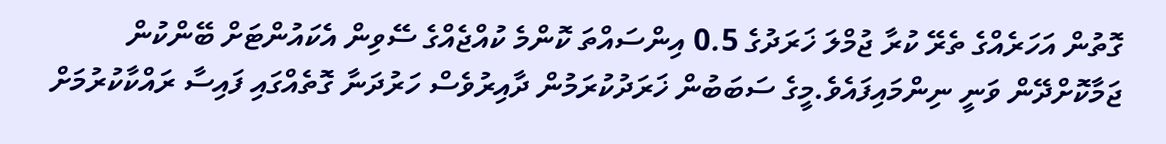ގޮތުން އަހަރެއްގެ ތެރޭ ކުރާ ޖުމްލަ ޚަރަދުގެ 0.5 އިންސައްތަ ކޮންމެ ކުއްޖެއްގެ ސޭވިން އެކައުންޓަށް ބޭންކުން ޖަމާކޮށްދޭން ވަނީ ނިންމައިފައެވެ.މީގެ ސަބަބުން ޚަރަދުކުރަމުން ދާއިރުވެސް ހަރުދަނާ ގޮތެއްގައި ފައިސާ ރައްކާކުރުމަށް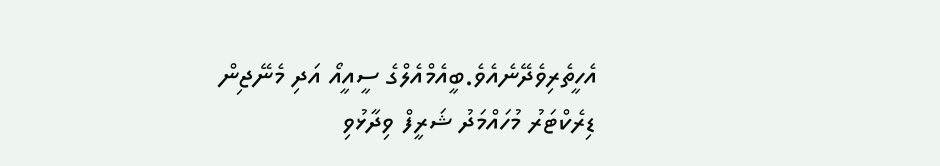އެހީތެރިވެދޭނެއެވެ.ބީއެމްއެލްގެ ސީއީއޯ އަދި މެނޭޖިން ޑިރެކްޓަރު މުހައްމަދު ޝަރީފް ވިދާޅުވި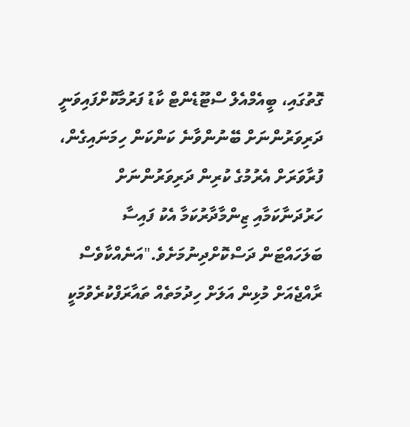ގޮތުގައި، ބީއެމްއެލް ސްޓޫޑެންޓް ކާޑު ފަރުމާކޮށްފައިވަނީ ދަރިވަރުންނަށް ބޭނުންވާނެ ކަންކަން ހިމަނައިގެން، ފުރާވަރަށް އެރުމުގެ ކުރިން ދަރިވަރުންނަށް ހަރުދަނާކަމާއި ޒިންމާދާރުކަމާ އެކު ފައިސާ ބަލަހައްޓަން ދަސްކޮށްދިނުމަށެވެ."އަނެއްކާވެސް ރާއްޖެއަށް މުޅިން އަލަށް ހިދުމަތެއް ތައާރަފްކުރެވުމަކީ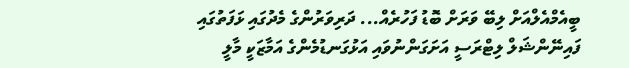ބީއެމްއެލްއަށް ލިބޭ ވަރަށް ބޮޑު ފަހުރެއް... ދަރިވަރުންގެ މެދުގައި ޅަފަތުގައި ފައިނޭންޝަލް ލިޓްރަސީ އަށަގަންނުވައި އަޅުގަނޑުމެންގެ އަމާޒަކީ މާލީ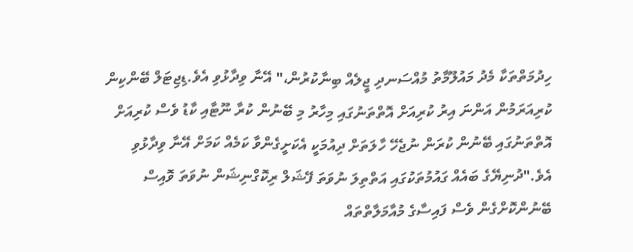ހިދުމަތްތަކާ މެދު މައުލޫމާތު މުއްސަނދި ޖީލެއް ބިނާކުރުން،" އޭނާ ވިދާޅުވި އެވެ.ޑިޖިޓަލް ބޭންކިން ކުރިއަރަމުން އަންނަ އިރު ކުރިއަށް އޮތްތަނުގައި މިހާރު މި ބޭނުން ކުރާ ނޫޓާއި ކާޑު ވެސް ކުރިއަށް އޮތްތަނުގައި ބޭނުން ކުރަން ނުޖެހޭ ހާލަތަށް ދިއުމަކީ އެކަށީގެންވާ ކަމެއް ކަމަށް އޭނާ ވިދާޅުވި އެވެ."ދުނިޔޭގެ ބައެއް ގައުމުތަކުގައި އަތްތިލަ ނުވަތަ ފޭޝަލް ރިކޮގްނިޝަން ނުވަތަ ވޮއިސް ބޭނުންކޮށްގެން ވެސް ފައިސާގެ މުއާމަލާތްތައް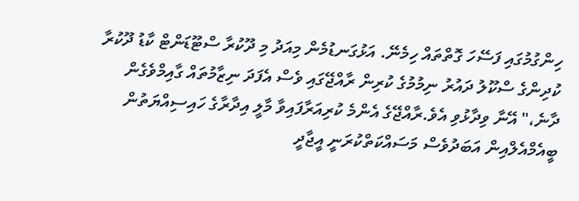ހިންގުމުގައި ފަސޭހަ ގޮތްތައް ހިމެނޭ. އަޅުގަނޑުމެން މިއަދު މި ދޫކުރާ ސްޓޫޑަންޓް ކާޑު ދޫކުރާ ކުދިންގެ ސްކޫލު ދައުރު ނިމުމުގެ ކުރިން ރާއްޖޭގައި ވެސް އެފަދަ ނިޒާމުތައް ގާއިމްވެގެން ދާނެ،" އޭނާ ވިދާޅުވި އެވެ.ރާއްޖޭގެ އެންމެ ކުރިއަރާފައިވާ މާލީ އިދާރާގެ ހައިސިއްޔަތުން ބީއެމްއެލްއިން އަބަދުވެސް މަސައްކަތްކުރަނީ އީޖާދީ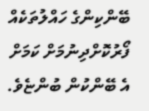ބޭންކިންގެ ހައްލުތަކެއް ފޯރުކޮށްދިނުމަށް ކަމަށް އެ ބޭންކުން ބުންޏެވެ.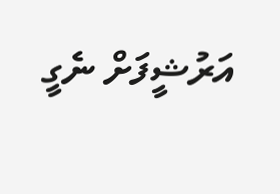އަރުޝީފަށް ނެގީ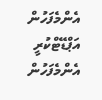އެންމެފަހުން އަޕްޑޭޓްކުރީ
އެންމެފަހުން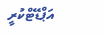އަޕްޑޭޓްކުރީ